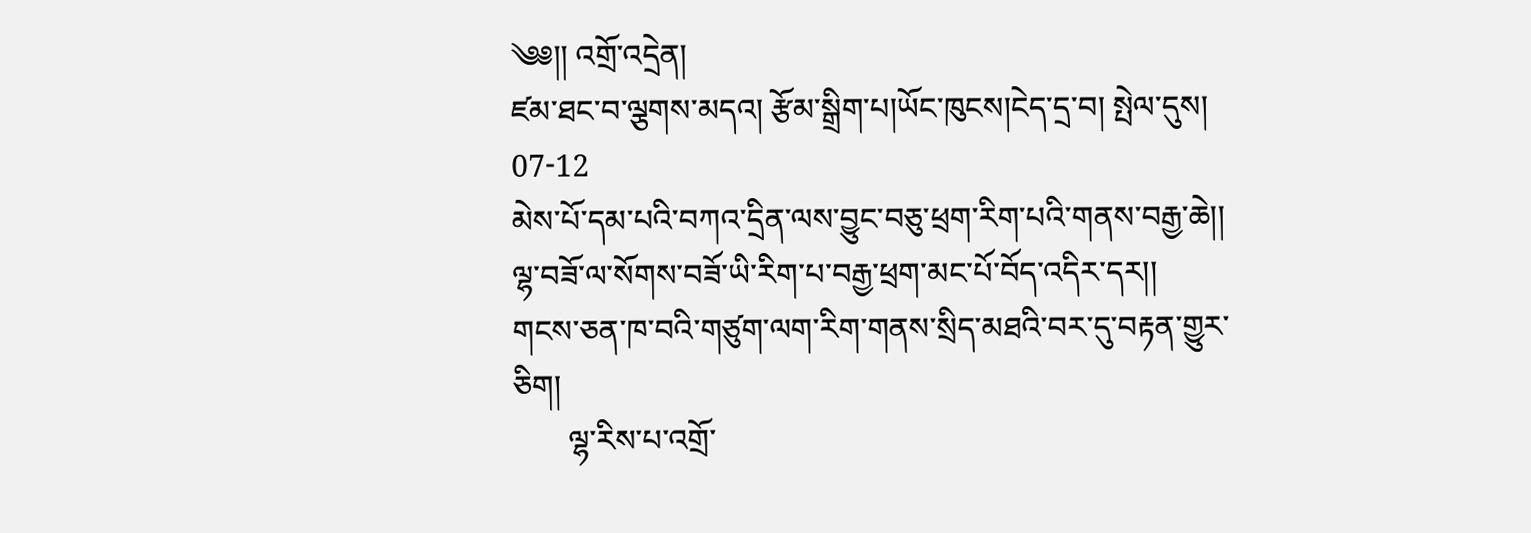༄༅།། འགྲོ་འདྲེན།
ཛམ་ཐང་བ་ལྕགས་མདའ། རྩོམ་སྒྲིག་པ།ཡོང་ཁུངས།ངེད་དྲ་བ། སྤེལ་དུས། 07-12
མེས་པོ་དམ་པའི་བཀའ་དྲིན་ལས་བྱུང་བཅུ་ཕྲག་རིག་པའི་གནས་བརྒྱ་ཆེ།།
ལྷ་བཟོ་ལ་སོགས་བཟོ་ཡི་རིག་པ་བརྒྱ་ཕྲག་མང་པོ་བོད་འདིར་དར།།
གངས་ཅན་ཁ་བའི་གཙུག་ལག་རིག་གནས་སྲིད་མཐའི་བར་དུ་བརྟན་གྱུར་ཅིག།
       ལྷ་རིས་པ་འགྲོ་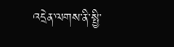འདྲེན་ལགས་ནི་སྤྱི་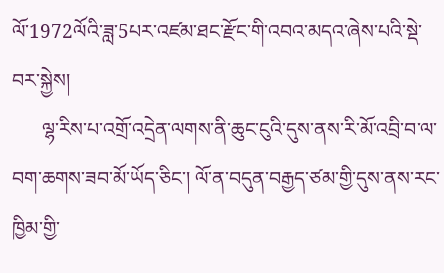ལོ་1972ལོའི་ཟླ་5པར་འཛམ་ཐང་རྫོང་གི་འབའ་མདའ་ཞེས་པའི་སྡེ་བར་སྐྱེས།
      ལྷ་རིས་པ་འགྲོ་འདྲེན་ལགས་ནི་ཆུང་ངུའི་དུས་ནས་རི་མོ་འབྲི་བ་ལ་བག་ཆགས་ཟབ་མོ་ཡོད་ཅིང་། ལོ་ན་བདུན་བརྒྱད་ཙམ་གྱི་དུས་ནས་རང་ཁྱིམ་གྱི་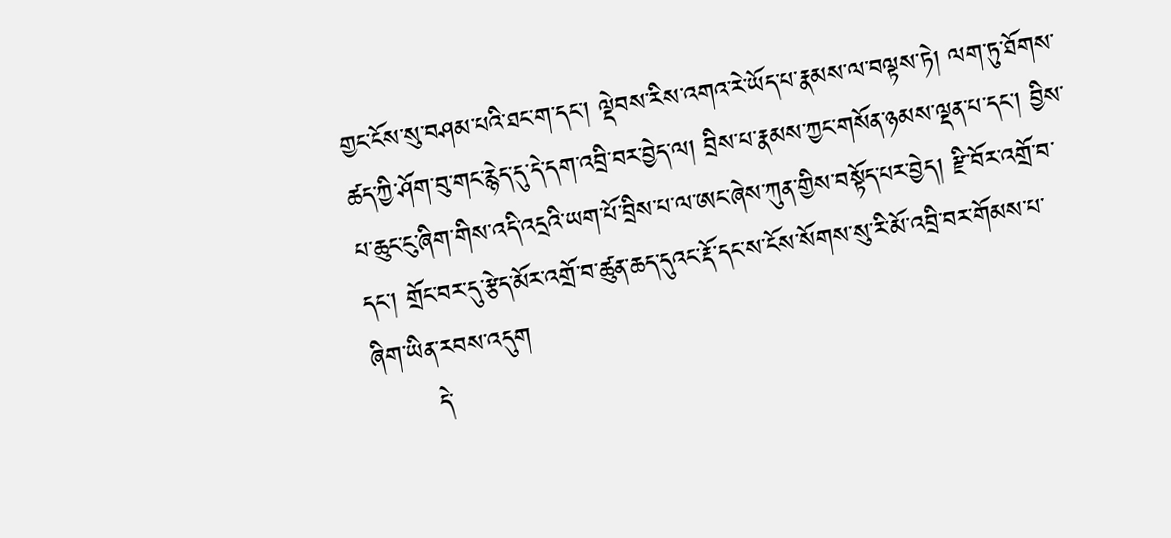གྱང་ངོས་སུ་བཤམ་པའི་ཐང་ག་དང་། ལྡེབས་རིས་འགའ་རེ་ཡོད་པ་རྣམས་ལ་བལྟས་ཏེ། ལག་ཏུ་ཐོགས་ཚད་ཀྱི་ཤོག་བུ་གང་རྙེད་དུ་དེ་དག་འབྲི་བར་བྱེད་ལ། བྲིས་པ་རྣམས་ཀྱང་གསོན་ཉམས་ལྡན་པ་དང་། བྱིས་པ་ཆུང་ངུ་ཞིག་གིས་འདི་འདྲའི་ཡག་པོ་བྲིས་པ་ལ་ཨང་ཞེས་ཀུན་གྱིས་བསྟོད་པར་བྱེད། རྫི་བོར་འགྲོ་བ་དང་། གྲོང་བར་དུ་རྩེད་མོར་འགྲོ་བ་ཚུན་ཆད་དུའང་རྡོ་དང་ས་ངོས་སོགས་སུ་རི་མོ་འབྲི་བར་གོམས་པ་ཞིག་ཡིན་རབས་འདུག
       དེ་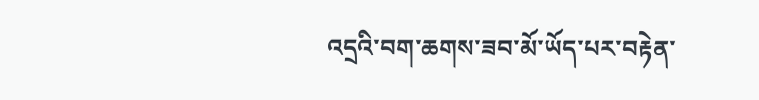འདྲའི་བག་ཆགས་ཟབ་མོ་ཡོད་པར་བརྟེན་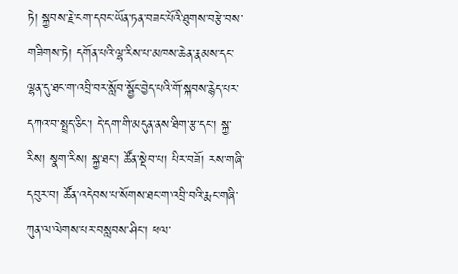ཏེ། སྐྱབས་རྗེ་ངག་དབང་ཡོན་ཏན་བཟང་པོའི་ཐུགས་བརྩེ་བས་གཟིགས་ཏེ། དགོན་པའི་ལྷ་རིས་པ་མཁས་ཆེན་རྣམས་དང་ལྷན་དུ་ཐང་ག་འབྲི་བར་སློབ་སྦྱོང་བྱེད་པའི་གོ་སྐབས་རྙེད་པར་དཀའ་བ་སྤྲད་ཅིང་། དེ་དག་གི་མདུན་ནས་ཐིག་རྩ་དང་། སྐྱ་རིས། སྣག་རིས། སྐྱ་ཐང་། ཚོན་སྡེབ་པ། པིར་བཟོ། རས་གཞི་དབུར་བ། ཚོན་འདེབས་པ་སོགས་ཐང་ག་འབྲི་བའི་རྨང་གཞི་ཀུན་ལ་ལེགས་པར་བསླབས་ཤིང་། ཕལ་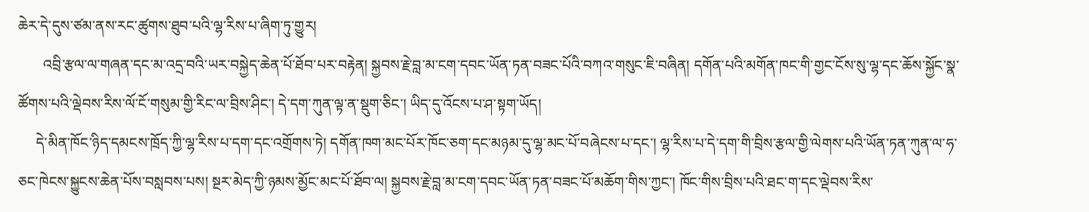ཆེར་དེ་དུས་ཙམ་ནས་རང་ཚུགས་ཐུབ་པའི་ལྷ་རིས་པ་ཞིག་ཏུ་གྱུར།
       འབྲི་རྩལ་ལ་གཞན་དང་མ་འདྲ་བའི་ཡར་བསྐྱེད་ཆེན་པོ་ཐོབ་པར་བརྟེན། སྐྱབས་རྗེ་བླ་མ་ངག་དབང་ཡོན་ཏན་བཟང་པོའི་བཀའ་གསུང་ཇི་བཞིན། དགོན་པའི་མགོན་ཁང་གི་གྱང་ངོས་སུ་ལྷ་དང་ཆོས་སྐྱོང་སྣ་ཚོགས་པའི་ལྡེབས་རིས་ལོ་ངོ་གསུམ་གྱི་རིང་ལ་བྲིས་ཤིང་། དེ་དག་ཀུན་ལྟ་ན་སྡུག་ཅིང་། ཡིད་དུ་འོངས་པ་ཤ་སྟག་ཡོད།
     དེ་མིན་ཁོང་ཉིད་དམངས་ཁྲོད་ཀྱི་ལྷ་རིས་པ་དག་དང་འགྲོགས་ཏེ། དགོན་ཁག་མང་པོར་ཁོང་ཅག་དང་མཉམ་དུ་ལྷ་མང་པོ་བཞེངས་པ་དང་། ལྷ་རིས་པ་དེ་དག་གི་བྲིས་རྩལ་གྱི་ལེགས་པའི་ཡོན་ཏན་ཀུན་ལ་ཧ་ཅང་ཁེངས་སྐྱུངས་ཆེན་པོས་བསླབས་པས། སྔར་མེད་ཀྱི་ཉམས་མྱོང་མང་པོ་ཐོབ་ལ། སྐྱབས་རྗེ་བླ་མ་ངག་དབང་ཡོན་ཏན་བཟང་པོ་མཆོག་གིས་ཀྱང་། ཁོང་གིས་བྲིས་པའི་ཐང་ག་དང་ལྡེབས་རིས་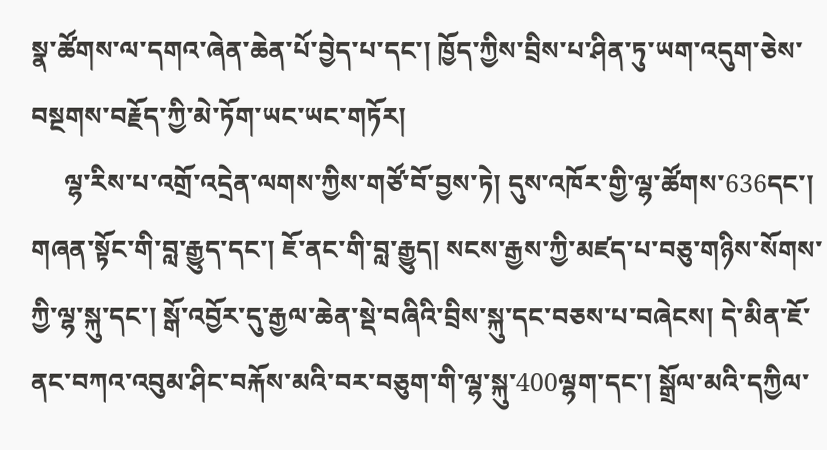སྣ་ཚོགས་ལ་དགའ་ཞེན་ཆེན་པོ་བྱེད་པ་དང་། ཁྱོད་ཀྱིས་བྲིས་པ་ཤིན་ཏུ་ཡག་འདུག་ཅེས་བསྔགས་བརྗོད་ཀྱི་མེ་ཏོག་ཡང་ཡང་གཏོར།
     ལྷ་རིས་པ་འགྲོ་འདྲེན་ལགས་ཀྱིས་གཙོ་བོ་བྱས་ཏེ། དུས་འཁོར་གྱི་ལྷ་ཚོགས་636དང་། གཞན་སྟོང་གི་བླ་རྒྱུད་དང་། ཇོ་ནང་གི་བླ་རྒྱུད། སངས་རྒྱས་ཀྱི་མཛད་པ་བཅུ་གཉིས་སོགས་ཀྱི་ལྷ་སྐུ་དང་། སྒོ་འབྱོར་དུ་རྒྱལ་ཆེན་སྡེ་བཞིའི་བྲིས་སྐུ་དང་བཅས་པ་བཞེངས། དེ་མིན་ཇོ་ནང་བཀའ་འབུམ་ཤིང་བརྐོས་མའི་བར་བཅུག་གི་ལྷ་སྐུ་400ལྷག་དང་། སྒྲོལ་མའི་དཀྱིལ་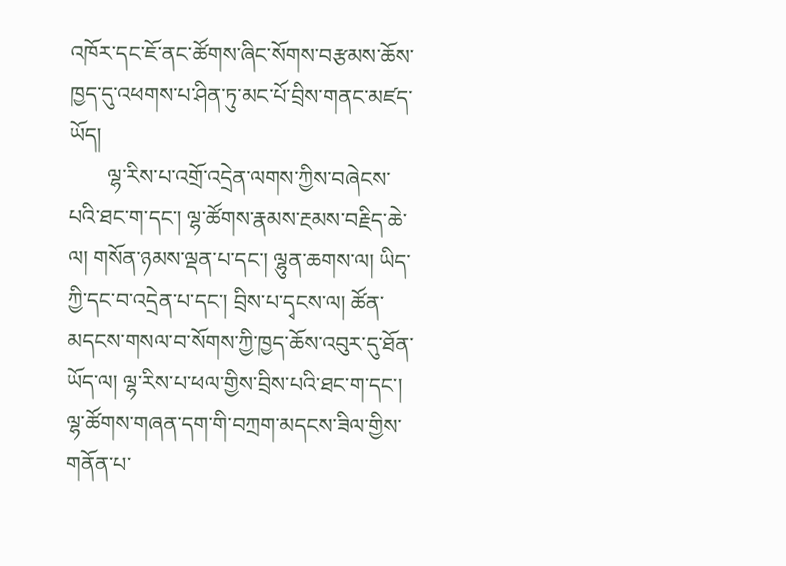འཁོར་དང་ཇོ་ནང་ཚོགས་ཞིང་སོགས་བརྩམས་ཆོས་ཁྱད་དུ་འཕགས་པ་ཤིན་ཏུ་མང་པོ་བྲིས་གནང་མཛད་ཡོད།
       ལྷ་རིས་པ་འགྲོ་འདྲེན་ལགས་ཀྱིས་བཞེངས་པའི་ཐང་ག་དང་། ལྷ་ཚོགས་རྣམས་རྔམས་བརྗིད་ཆེ་ལ། གསོན་ཉམས་ལྡན་པ་དང་། ལྷུན་ཆགས་ལ། ཡིད་ཀྱི་དང་བ་འདྲེན་པ་དང་། བྲིས་པ་དྭངས་ལ། ཚོན་མདངས་གསལ་བ་སོགས་ཀྱི་ཁྱད་ཆོས་འབུར་དུ་ཐོན་ཡོད་ལ། ལྷ་རིས་པ་ཕལ་གྱིས་བྲིས་པའི་ཐང་ག་དང་། ལྷ་ཚོགས་གཞན་དག་གི་བཀྲག་མདངས་ཟིལ་གྱིས་གནོན་པ་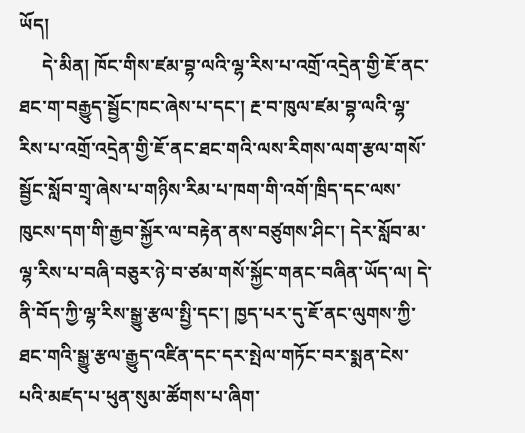ཡོད།
     དེ་མིན། ཁོང་གིས་ཛམ་བྷ་ལའི་ལྷ་རིས་པ་འགྲོ་འདྲེན་གྱི་ཇོ་ནང་ཐང་ག་བརྒྱུད་སྦྱོང་ཁང་ཞེས་པ་དང་། རྔ་བ་ཁུལ་ཛམ་བྷ་ལའི་ལྷ་རིས་པ་འགྲོ་འདྲེན་གྱི་ཇོ་ནང་ཐང་གའི་ལས་རིགས་ལག་རྩལ་གསོ་སྦྱོང་སློབ་གྲྭ་ཞེས་པ་གཉིས་རིམ་པ་ཁག་གི་འགོ་ཁྲིད་དང་ལས་ཁུངས་དག་གི་རྒྱབ་སྐྱོར་ལ་བརྟེན་ནས་བཙུགས་ཤིང་། དེར་སློབ་མ་ལྷ་རིས་པ་བཞི་བཅུར་ཉེ་བ་ཙམ་གསོ་སྐྱོང་གནང་བཞིན་ཡོད་ལ། དེ་ནི་བོད་ཀྱི་ལྷ་རིས་སྒྱུ་རྩལ་སྤྱི་དང་། ཁྱད་པར་དུ་ཇོ་ནང་ལུགས་ཀྱི་ཐང་གའི་སྒྱུ་རྩལ་རྒྱུད་འཛིན་དང་དར་སྤེལ་གཏོང་བར་སྨན་ངེས་པའི་མཛད་པ་ཕུན་སུམ་ཚོགས་པ་ཞིག་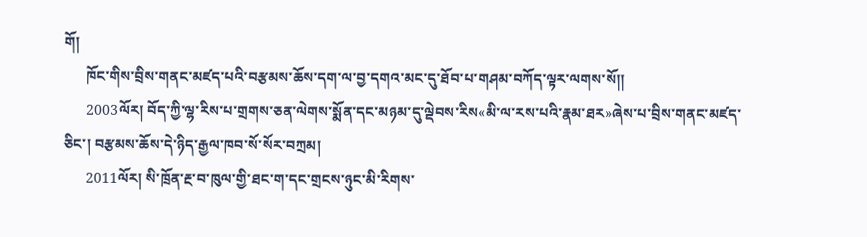གོ།
      ཁོང་གིས་བྲིས་གནང་མཛད་པའི་བརྩམས་ཆོས་དག་ལ་བྱ་དགའ་མང་དུ་ཐོབ་པ་གཤམ་བཀོད་ལྟར་ལགས་སོ།།
      2003ལོར། བོད་ཀྱི་ལྷ་རིས་པ་གྲགས་ཅན་ལེགས་སྨོན་དང་མཉམ་དུ་ལྡེབས་རིས«མི་ལ་རས་པའི་རྣམ་ཐར»ཞེས་པ་བྲིས་གནང་མཛད་ཅིང་། བརྩམས་ཆོས་དེ་ཉིད་རྒྱལ་ཁབ་སོ་སོར་བཀྲམ།
      2011ལོར། སི་ཁྲོན་རྔ་བ་ཁུལ་གྱི་ཐང་ག་དང་གྲངས་ཉུང་མི་རིགས་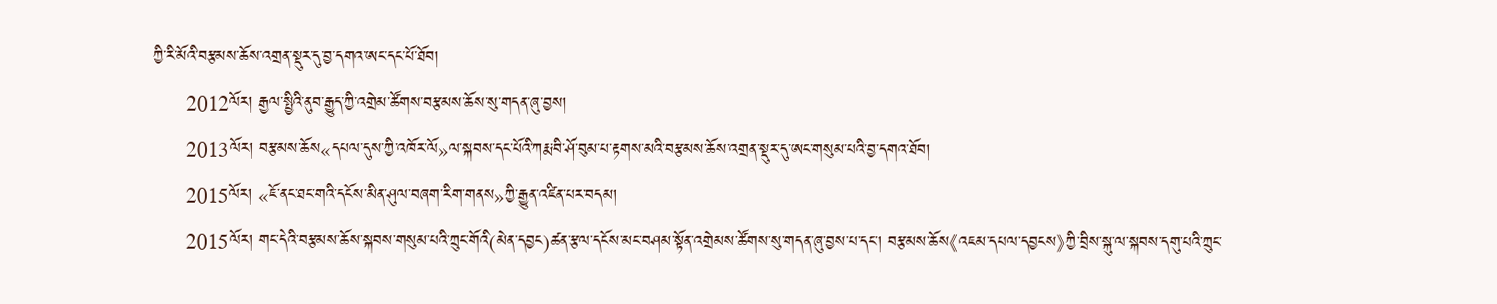ཀྱི་རི་མོའི་བརྩམས་ཆོས་འགྲན་སྡུར་དུ་བྱ་དགའ་ཨང་དང་པོ་ཐོབ།
      2012ལོར། རྒྱལ་སྤྱིའི་ནུབ་རྒྱུད་ཀྱི་འགྲེམ་ཚོགས་བརྩམས་ཆོས་སུ་གདན་ཞུ་བྱས།
      2013ལོར། བརྩམས་ཆོས«དཔལ་དུས་ཀྱི་འཁོར་ལོ»ལ་སྐབས་དང་པོའི་ཀརྨ་བི་ཤོ་བུམ་པ་རྟགས་མའི་བརྩམས་ཆོས་འགྲན་སྡུར་དུ་ཨང་གསུམ་པའི་བྱ་དགའ་ཐོབ།
      2015ལོར། «ཇོ་ནང་ཐང་གའི་དངོས་མིན་ཤུལ་བཞག་རིག་གནས»ཀྱི་རྒྱུན་འཛིན་པར་བདམ།
      2015ལོར། གང་དེའི་བརྩམས་ཆོས་སྐབས་གསུམ་པའི་ཀྲུང་གོའི(མེན་དབྱང)ཚན་རྩལ་དངོས་མང་བཤམ་སྟོན་འགྲེམས་ཚོགས་སུ་གདན་ཞུ་བྱས་པ་དང་། བརྩམས་ཆོས《འཇམ་དཔལ་དབྱངས》ཀྱི་བྲིས་སྐུ་ལ་སྐབས་དགུ་པའི་ཀྲུང་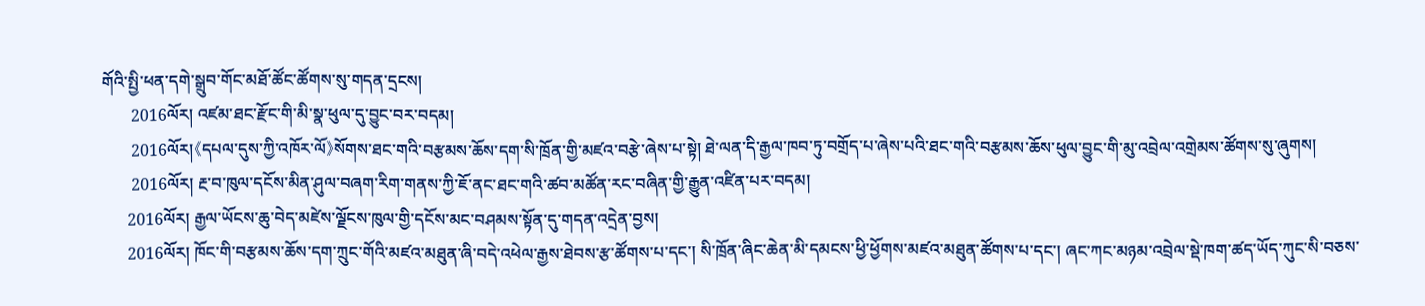གོའི་སྤྱི་ཕན་དགེ་སྒྲུབ་གོང་མཐོ་ཚོང་ཚོགས་སུ་གདན་དྲངས།
       2016ལོར། འཛམ་ཐང་རྫོང་གི་མི་སྣ་ཕུལ་དུ་བྱུང་བར་བདམ།
       2016ལོར།《དཔལ་དུས་ཀྱི་འཁོར་ལོ》སོགས་ཐང་གའི་བརྩམས་ཆོས་དག་སི་ཁྲོན་གྱི་མཛའ་བརྩེ་ཞེས་པ་སྟེ། ཐེ་ལན་དི་རྒྱལ་ཁབ་ཏུ་བགྲོད་པ་ཞེས་པའི་ཐང་གའི་བརྩམས་ཆོས་ཕུལ་བྱུང་གི་མུ་འབྲེལ་འགྲེམས་ཚོགས་སུ་ཞུགས།
       2016ལོར། རྔ་བ་ཁུལ་དངོས་མིན་ཤུལ་བཞག་རིག་གནས་ཀྱི་ཇོ་ནང་ཐང་གའི་ཚབ་མཚོན་རང་བཞིན་གྱི་རྒྱུན་འཛིན་པར་བདམ།
      2016ལོར། རྒྱལ་ཡོངས་ཆུ་བེད་མཛེས་ལྗོངས་ཁུལ་གྱི་དངོས་མང་བཤམས་སྟོན་དུ་གདན་འདྲེན་བྱས།
      2016ལོར། ཁོང་གི་བརྩམས་ཆོས་དག་ཀྲུང་གོའི་མཛའ་མཐུན་ཞི་བདེ་འཕེལ་རྒྱས་ཐེབས་རྩ་ཚོགས་པ་དང་། སི་ཁྲོན་ཞིང་ཆེན་མི་དམངས་ཕྱི་ཕྱོགས་མཛའ་མཐུན་ཚོགས་པ་དང་། ཞང་ཀང་མཉམ་འབྲེལ་སྡེ་ཁག་ཚད་ཡོད་ཀུང་སི་བཅས་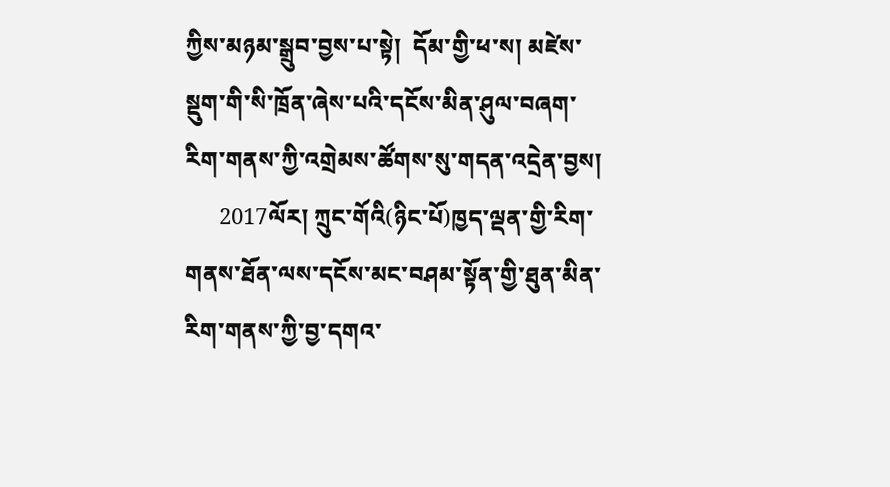ཀྱིས་མཉམ་སྒྲུབ་བྱས་པ་སྟེ།  དོམ་གྱི་ཕ་ས། མཛེས་སྡུག་གི་སི་ཁྲོན་ཞེས་པའི་དངོས་མིན་ཤུལ་བཞག་རིག་གནས་ཀྱི་འགྲེམས་ཚོགས་སུ་གདན་འདྲེན་བྱས།
      2017ལོར། ཀྲུང་གོའི(ཉིང་པོ)ཁྱད་ལྡན་གྱི་རིག་གནས་ཐོན་ལས་དངོས་མང་བཤམ་སྟོན་གྱི་ཐུན་མིན་རིག་གནས་ཀྱི་བྱ་དགའ་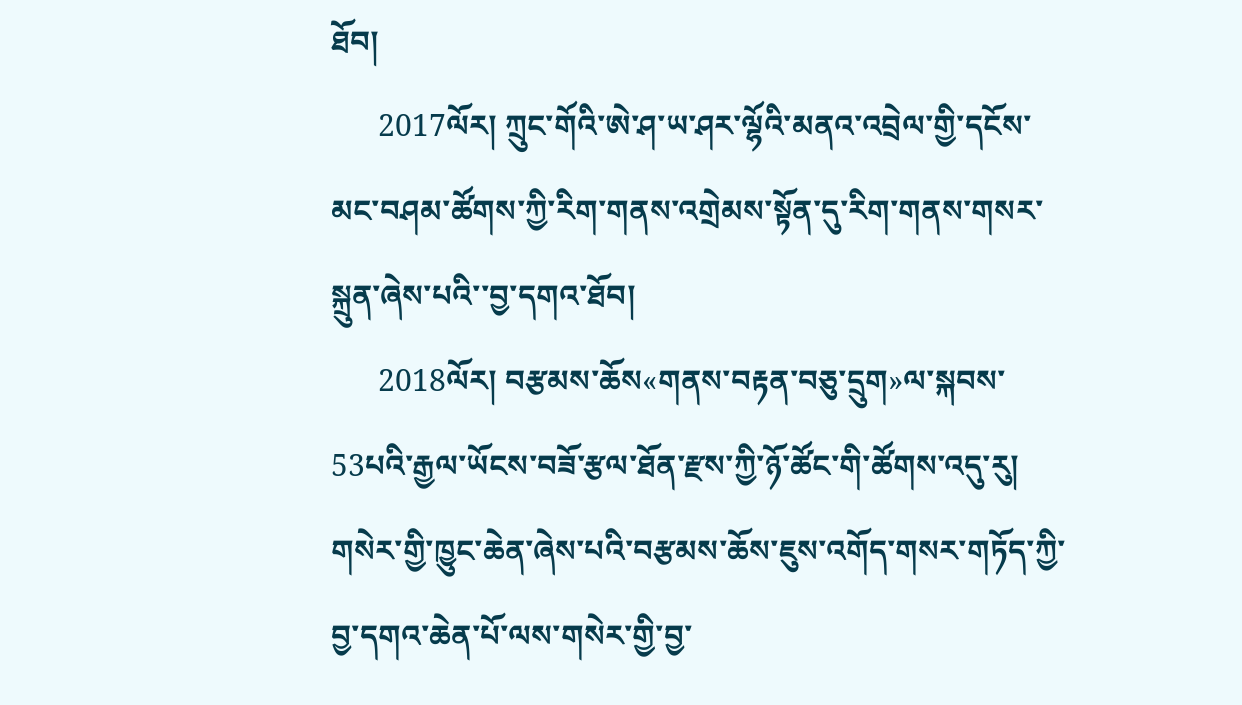ཐོབ།
      2017ལོར། ཀྲུང་གོའི་ཨེ་ཤ་ཡ་ཤར་ལྷོའི་མནའ་འབྲེལ་གྱི་དངོས་མང་བཤམ་ཚོགས་ཀྱི་རིག་གནས་འགྲེམས་སྟོན་དུ་རིག་གནས་གསར་སྐྲུན་ཞེས་པའི་་བྱ་དགའ་ཐོབ།
      2018ལོར། བརྩམས་ཆོས«གནས་བརྟན་བཅུ་དྲུག»ལ་སྐབས་53པའི་རྒྱལ་ཡོངས་བཟོ་རྩལ་ཐོན་རྫས་ཀྱི་ཉོ་ཚོང་གི་ཚོགས་འདུ་རུ། གསེར་གྱི་ཁྱུང་ཆེན་ཞེས་པའི་བརྩམས་ཆོས་ཇུས་འགོད་གསར་གཏོད་ཀྱི་བྱ་དགའ་ཆེན་པོ་ལས་གསེར་གྱི་བྱ་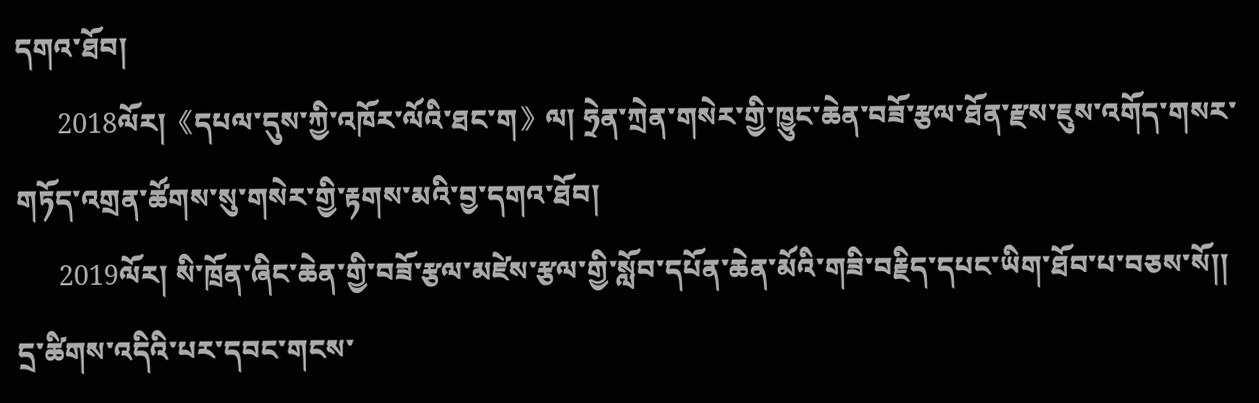དགའ་ཐོབ།
      2018ལོར།《དཔལ་དུས་ཀྱི་འཁོར་ལོའི་ཐང་ག》ལ། ཧྲེན་ཀྲེན་གསེར་གྱི་ཁྱུང་ཆེན་བཟོ་རྩལ་ཐོན་རྫས་ཇུས་འགོད་གསར་གཏོད་འགྲན་ཚོགས་སུ་གསེར་གྱི་རྟགས་མའི་བྱ་དགའ་ཐོབ།
      2019ལོར། སི་ཁྲོན་ཞིང་ཆེན་གྱི་བཟོ་རྩལ་མཛེས་རྩལ་གྱི་སློབ་དཔོན་ཆེན་མོའི་གཟི་བརྗིད་དཔང་ཡིག་ཐོབ་པ་བཅས་སོ།།
དྲ་ཚིགས་འདིའི་པར་དབང་གངས་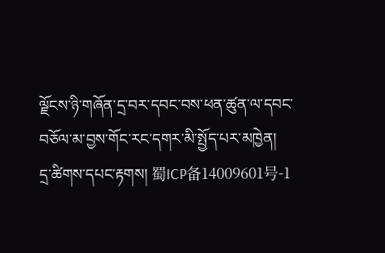ལྗོངས་ཉི་གཞོན་དྲ་བར་དབང་བས་ཕན་ཚུན་ལ་དབང་བཅོལ་མ་བྱས་གོང་རང་དགར་མི་སྤྱོད་པར་མཁྱེན།
དྲ་ཚིགས་དཔང་རྟགས། 蜀ICP备14009601号-1